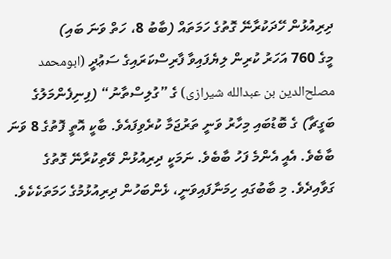ދިރިއުޅުން ހޭދަކުރާނޭ ގޮތުގެ ހަމަތައް (ބާބު 8، ހަތް ވަނަ ބައި)
މީގެ 760 އަހަރު ކުރިން ލިޔެފައިވާ ފާރިސްކަރައިގެ ސަޢުދީ (ابومحمد مصلح‌الدین بن عبدالله شیرازی) ގެ ”ގުލިސްތާނު“ (ފިނިފެންމަލުގެ ބަގީޗާ) ގެ ބޮޑުބައި މިހާރު ވަނީ ތަރުޖަމާ ކުރެވިފައެވެ. ބާކީ އޮތީ ފޮތުގެ 8 ވަނަ ބާބެވެ. އެއީ އެންމެ ފަހު ބާބެވެ. ނަމަކީ ދިރިއުޅުން ވޭތިކުރާނޭ ގޮތުގެ ގަވާއިދެވެ. މި ބާބުގައި ހިމަނާފައިވަނީ، ޅެންބަހުން ދިރިއުޅުމުގެ ހަމަތަކެކެވެ.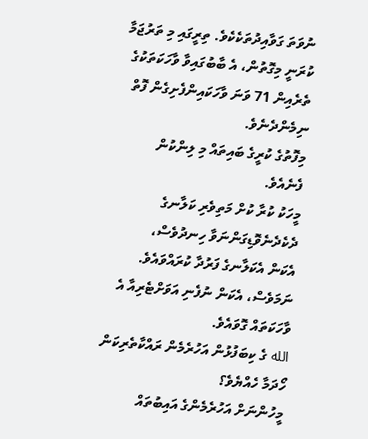ނުވަތަ ގަވާއިދުތަކެކެވެ. ތިރީގައި މި ތަރުޖަމާ ކުރަނީ މިގޮތުން، އެ ބާބުގައިވާ ވާހަކަތަކުގެ ތެރެއިން 71 ވަނަ ވާހަކައިންފެށިގެން ފޮތް ނިމެންދެނެވެ.
މިފޮތުގެ ކުރީގެ ބައިތައް މި ލިންކުން ފެނެއެވެ.
މީހަކު ކުރާ ކުށް މަތިވެރި ކަލާނގެ ދެކެދެނެވޮޑިގަންނަވާ ހިނދުވެސް،
އެކަން އެކަލާނގެ ފަރުދާ ކުރައްވައެވެ.
ނަމަވެސް، އެކަން ނުފެނި އަވަށްޓެރިއާ އެ ވާހަކަތައް ގޮވައެވެ.
الله ގެ ކިބަފުޅުން އަހުރެމެން ރައްކާތެރިކަން ހޯދަމާ ހެއްޔެވެ؟
މީހުންނަށް އަހުރެމެންގެ އައިބުތައް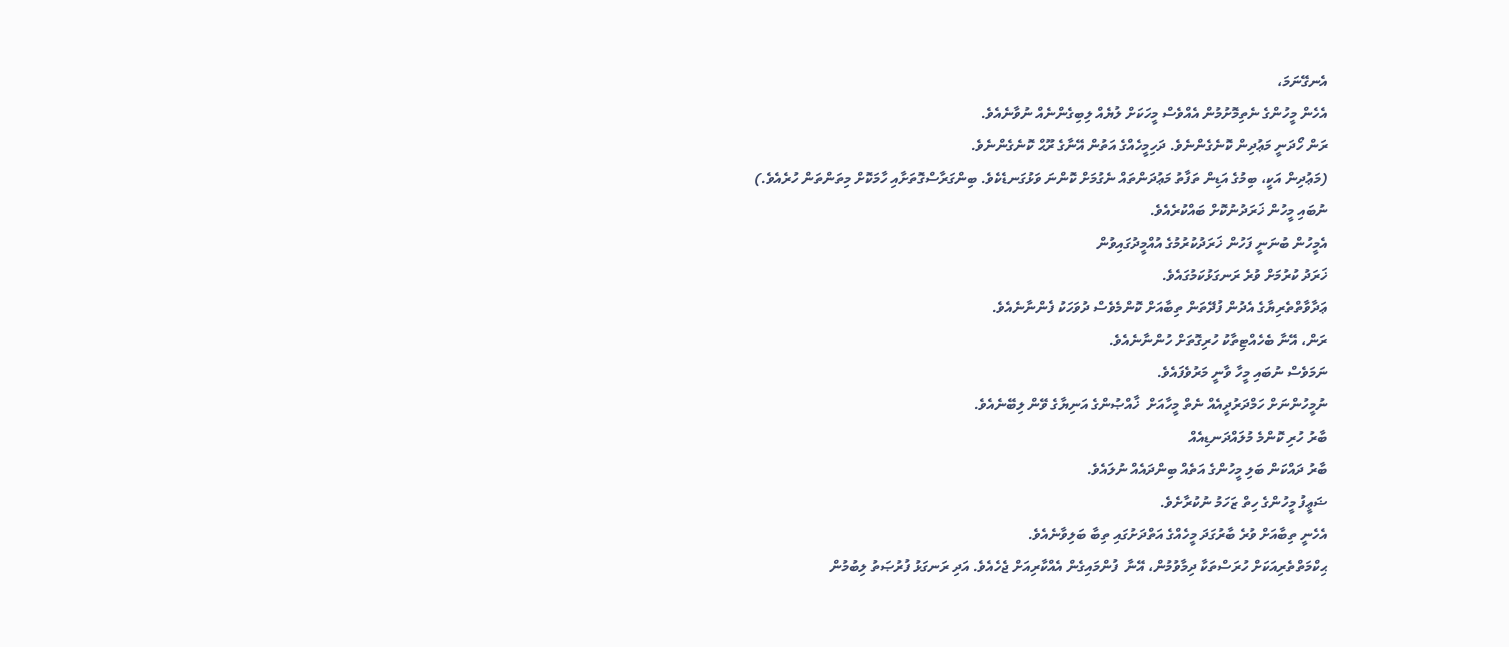އެނގޭނަމަ،
އެހެން މީހުންގެ ނެތިމޮށުމުން އެއްވެސް މީހަކަށް ލުޔެއް ލިބިގެންނެއް ނުވާނެއެވެ.
ރަން ހޯދަނީ މަޢުދިން ކޮނެގެންނެވެ. ދަހިމީހެއްގެ އަތުން އޭނާގެ ރޫޙް ކޮނެގެންނެވެ.
(މަޢުދިން އަކީ، ބިމުގެ އަޑިން ތަފާތު މަޢުދަންތައް ނެގުމަށް ކޮންނަ ވަޅުގަނޑެކެވެ. ބިންގަރާސްގޮތަށާއި ހާމަކޮށް މިތަންތަން ހުރެއެވެ.)
ނުބައި މީހުން ޚަރަދުނުކޮށް ބައްކުރެއެވެ.
އެމީހުން ބުނަނީ ފަހުން ޚަރަދުކުރުމުގެ އުއްމީދުގައިވުން
ޚަރަދު ކުރުމަށް ވުރެ ރަނގަޅުކަމުގައެވެ.
ޢަދާވާތްތެރިޔާގެ އެދުން ފުދޭތަން ތިބާއަށް ކޮންމެވެސް ދުވަހަކު ފެންނާނެއެވެ.
ރަން، އޭނާ ބެހެއްޓިތާކު ހުރިގޮތަށް ހުންނާނެއެވެ.
ނަމަވެސް ނުބައި މީހާ ވާނީ މަރުވެފައެވެ.
ނުމީހުންނަށް ހަމްދަރުދީއެއް ނެތް މީހާއަށް  ޚާއްޞުންގެ އަނިޔާގެ ވޭން ލިބޭނެއެވެ.
ބާރު ހުރި ކޮންމެ މުލައްދަނޑިއެއް
ބާރު ދައްކަން ބަލި މީހުންގެ އަތެއް ބިންދައެއް ނުލައެވެ.
ޟަޢީފު މީހުންގެ ހިތް ޒަހަމު ނުކުރާށެވެ.
އެހެނީ ތިބާއަށް ވުރެ ބާރުގަދަ މީހެއްގެ އަތްދަށުގައި ތިބާ ބަލިވާނެއެވެ.
ޙިކްމަތްތެރިއަކަށް ހުރަސްތަކާ ދިމާވުމުން، އޭނާ  ފުންމައިގެން އެއްކާރިއަށް ޖެހެއެވެ. އަދި ރަނގަޅު ފުރުޞަތު ލިބުމުން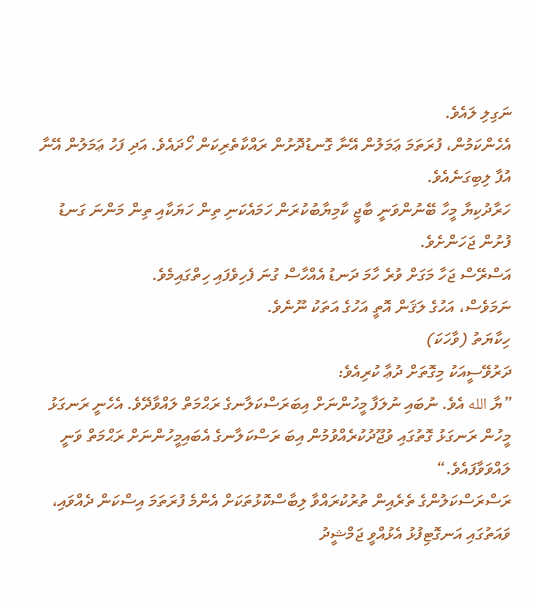ނަގިލި ލައެވެ.
އެހެންކަމުން، ފުރަތަމަ ޢަމަލުން އޭނާ ގޮނޑުދޮށުން ރައްކާތެރިކަން ހޯދައެވެ. އަދި ފަހު ޢަމަލުން އޭނާ އުފާ ލިބިގަނެއެވެ.
ހަރާދުކިޔާ މީހާ ބޭނުންވަނީ ބާޖީ ކާމިޔާބުކުރަން ހަމައެކަނި ތިން ހަޔަކާއި ތިން މަންނަ ގަނޑު ފުށުން ޖަހަންށެވެ.
އަސްރޭސް ޖަހާ މަގަށް ވުރެ ހާމަ ދަނޑު އެއްހާސް ގުނަ ފެހިވެފައި ހިތްގައިމެވެ.
ނަމަވެސް، އަހުގެ ލަޤަން އޮތީ އަހުގެ އަތަކު ނޫނެވެ.
ހިކާޔަތު (ވާހަކަ)
ދަރުވޭސީއަކު މިގޮތަށް ދުޢާ ކުރިއެވެ:
”ޔާ الله އެވެ. ނުބައި ނުލަފާ މީހުންނަށް އިބަރަސްކަލާނގެ ރަޙްމަތް ލައްވާދޭވެ. އެހެނީ ރަނގަޅު މީހުން ރަނގަޅު ގޮތުގައި ވުޖޫދުކުރެއްވުމުން އިބަ ރަސްކަލާނގެ އެބައިމީހުންނަށް ރަޙްމަތް ވަނީ ލައްވަވާފައެވެ.“
ރަސްރަސްކަލުންގެ ތެރެއިން ތުރުކުރައްވާ ލިބާސްކޮޅުތަކަށް އެންމެ ފުރަތަމަ އިސްކަން ދެއްވައި، ވައަތުގައި އަނގޮޓިފުޅު އެޅުއްވީ ޖަމްޝީދު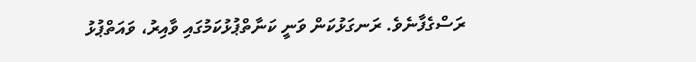ރަސްގެފާނެވެ. ރަނގަޅުކަން ވަނީ ކަނާތްޕުޅުކަމުގައި ވާއިރު، ވައަތްޕުޅު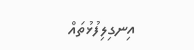އިނގިލިފުޅުތައް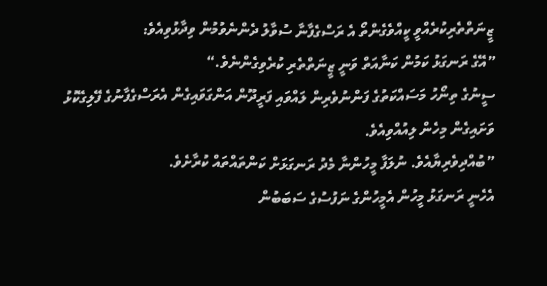ޒީނަތްތެރިކުރެއްވީ ކީއްވެގެންތޯ އެ ރަސްގެފާނާ ސުވާލު ދެންނެވުމުން ވިދާޅުވިއެވެ:
”އޭގެ ރަނގަޅު ކަމުން ކަނާއަތް ވަނީ ޒީނަތްތެރި ކުރެވިގެންނެވެ.“
ސީނުގެ ތިނޯހު މަސައްކަތުގެ ފަންނުވެރިން ލައްވައި ފަރީދޫން އަންގަވައިގެން އެރަސްގެފާނުގެ ފޭލިގެކޮޅު ވަށައިގެން މިހެން ލިއުއްވިއެވެ.
”ބުއްދިވެރިޔާއެވެ. ނުލަފާ މީހުންނާ މެދު ރަނގަޅަށް ކަންތައްތައް ކުރާށެވެ.
އެހެނީ ރަނގަޅު މީހުން އެމީހުންގެ ނަފުސުގެ ސަބަބުން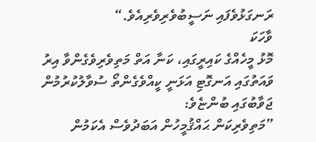ރަނގަޅުވެފައި ނަސީބުވެރިވެރިއެވެ.“
ވާހަކަ
މޮޅު މީހެއްގެ ކައިރީގައި، ކަނާ އަތް މަތިވެރިވެގެންވާ އިރު ވައަތުގައި އަނގޮޓި އަޅަނީ ކީއްވެގެންތޯ ސުވާލުކުރުމުން ޖަވާބުގައި ބުންޏެވެ:
”މަތިވެރިކަން ޙައްޤުމީހުން އަބަދުވެސް އެކަމުން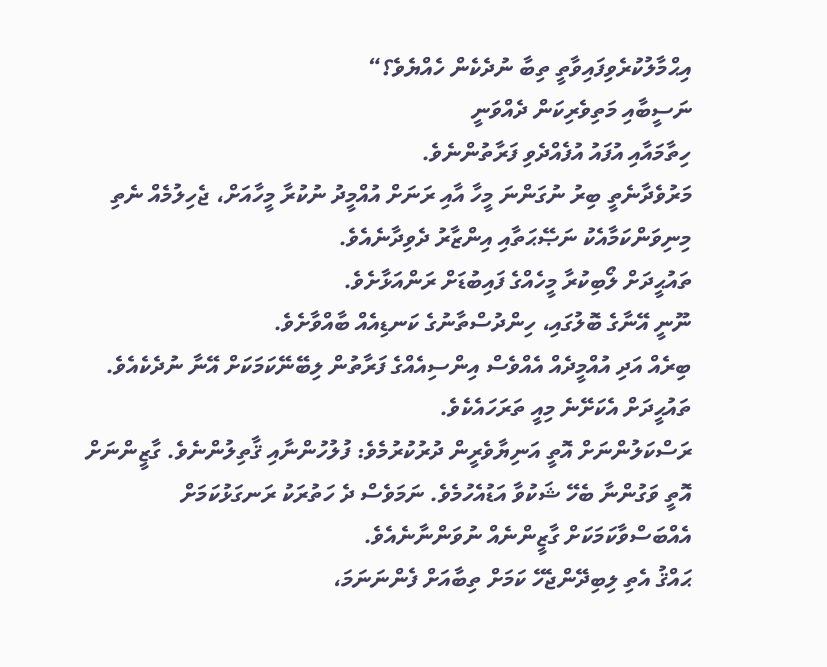އިޙްމާލުކުރެވިފައިވާތީ ތިބާ ނުދެކެން ހެއްޔެވެ؟“
ނަސީބާއި މަތިވެރިކަން ދެއްވަނީ
ހިތާމައާއި އުފައު އުފެއްދެވި ފަރާތުންނެވެ.
މަރުވެދާނެތީ ބިރު ނުގަންނަ މީހާ އާއި ރަނަށް އުއްމީދު ނުކުރާ މީހާއަށް، ޖެހިލުމެއް ނެތި މިނިވަންކަމާއެކު ނަޞޭޙަތާއި އިންޒާރު ދެވިދާނެއެވެ.
ތައުޙީދަށް ލޯބިކުރާ މީހެއްގެ ފައިބުޑަށް ރަންއަޅާށެވެ.
ނޫނީ އޭނާގެ ބޮލުގައި، ހިންދުސްތާނުގެ ކަނޑިއެއް ބާއްވާށެވެ.
ބިރެއް އަދި އުއްމީދެއް އެއްވެސް އިންސިއެއްގެ ފަރާތުން ލިބޭނޭކަމަކަށް އޭނާ ނުދެކެއެވެ.
ތައުޙީދަށް އެކަށޭނެ މިއީ ތަރަހައެކެވެ.
ރަސްކަލުންނަށް އޮތީ އަނިޔާވެރީން ދުރުކުރުމެވެ: ފުލުހުންނާއި ޤާތިލުންނެވެ. ގާޒީންނަށް އޮތީ ވަގުންނާ ބެހޭ ޝަކުވާ އަޑުއެހުމެވެ. ނަމަވެސް ދެ ހަތުރަކު ރަނގަޅުކަމަށް އެއްބަސްވާކަމަކަށް ގާޒީންނެއް ނުވަންނާނެއެވެ.
ޙައްޤު އެތި ލިބިދޭންޖެހޭ ކަމަށް ތިބާއަށް ފެންނަނަމަ،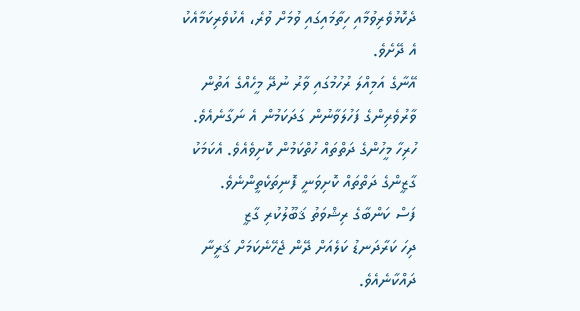ދެކޮޅުވެރިވުމާއި ހިތާމައިގައި ވުމަށް ވުރެ، އެކުވެރިކަމާއެކު  އެ ދޭށެވެ.
އޭނާގެ އަމިއްލަ ރުހުމުގައި ވާރު ނުދޭ މީހެއްގެ އަތުން
ވާރުވެރިންގެ ފަހުލަވާނުން ގަދަކަމުން އެ ނަގާނެއެވެ.
ހުރިހާ މީހުންގެ ދަތްތައް ހުތްކަމުން ކޮށިވެއެވެ. އެކަމަކު ގާޒީންގެ ދަތްތައް ކޮށިވަނީ ފޮނިތަކެތީންނެވެ.
ފަސް ކަންބާގެ ރިޝްވަތު ޤަބޫލުކުރި ގާޒީ
ދިހަ ކަރާދަނޑު ކަލެއަށް ދޭން ޖެހޭނެކަމަށް ޤަރީނާ ދައްކާނެއެވެ.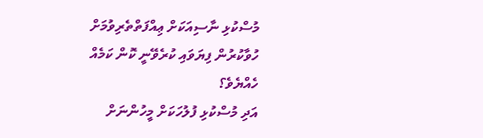މުސްކުޅި ނާސިއަކަށް ޢިއްފަތްތެރިވުމަށް ހުވާކުރުން ފިޔަވައި ކުރެވޭނީ ކޮން ކަމެއް ހެއްޔެވެ؟
އަދި މުސްކުޅި ފުލުހަކަށް މީހުންނަށް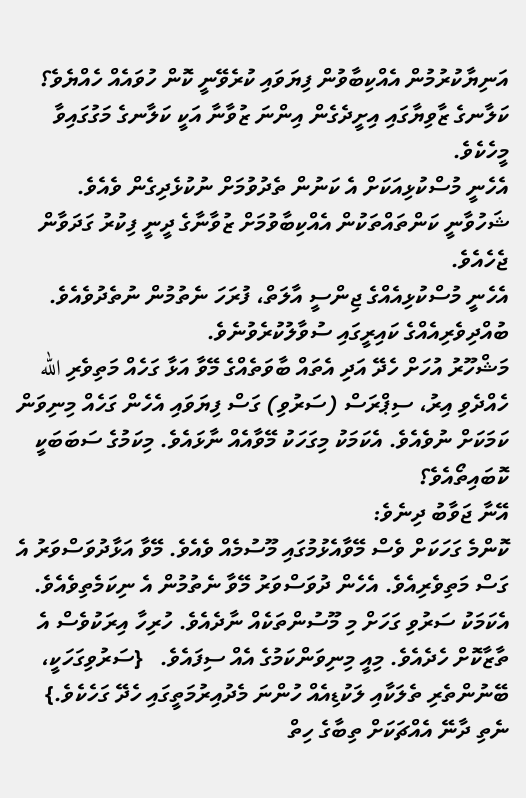އަނިޔާކުރުމުން އެއްކިބާވުން ފިޔަވައި ކުރެވޭނީ ކޮން ހުވައެއް ހެއްޔެވެ؟
ކަލާނގެ ޒާވިޔާގައި އިށީދެގެން އިންނަ ޒުވާނާ އަކީ ކަލާނގެ މަގުގައިވާ މީހެކެވެ.
އެހެނީ މުސްކުޅިއަކަށް އެ ކަނުން ތެދުވުމަށް ނުކުޅެދިގެން ވެއެވެ.
ޝަހުވާނީ ކަންތައްތަކުން އެއްކިބާވުމަށް ޒުވާނާގެ ދީނީ ފިކުރު ގަދަވާން ޖެހެއެވެ.
އެހެނީ މުސްކުޅިއެއްގެ ޖިންސީ އާލަތް، ފުރަހަ ނެތުމުން ނުތެދުވެއެވެ.
ބުއްދިވެރިއެއްގެ ކައިރީގައި ސުވާލުކުރެވުނެވެ.
މަޝްހޫރު އުހަށް ހެދޭ އަދި އެތައް ބާވަތެއްގެ މޭވާ އަޅާ ގަހެއް މަތިވެރި الله ހެއްދެވި އިރު، ސިޕްރަސް (ސަރުވި) ގަސް ފިޔަވައި އެހެން ގަހެއް މިނިވަން ކަމަކަށް ނުވެއެވެ. އެކަމަކު މިގަހަކު މޭވާއެއް ނާޅައެވެ. މިކަމުގެ ސަބަބަކީ ކޮބައިތޯއެވެ؟
އޭނާ ޖަވާބު ދިނެވެ:
ކޮންމެ ގަހަކަށް ވެސް މޭވާއެޅުމުގައި މޫސުމެއް ވެއެވެ. މޭވާ އަޅާދުވަސްވަރު އެ ގަސް މަތިވެރިއެވެ. އެހެން ދުވަސްވަރު މޭވާ ނެތުމުން އެ ނިކަމެތިވެއެވެ. އެކަމަކު ސަރުވި ގަހަށް މި މޫސުންތަކެއް ނާދެއެވެ. ހުރިހާ އިރަކުވެސް އެ ތާޒާކޮށް ހެދެއެވެ. މިއީ މިނިވަންކަމުގެ އެއް ސިފައެވެ.   {ސަރުވިގަހަކީ، ބޭނުންތެރި ތެލަކާއި ލަކުޑިއެއް ހުންނަ މެދުއިރުމަތީގައި ހެދޭ ގަހެކެވެ.}
ނެތި ދާނޭ އެއްޗަކަށް ތިބާގެ ހިތް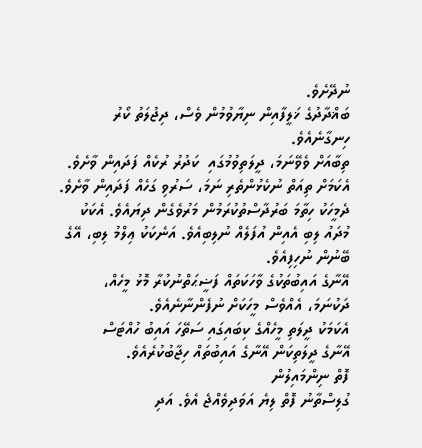ނުދޭށެވެ.
ބަޣްދާދުގެ ޚަލީފާއިން ނިޔާވުމުން ވެސް، ދިޖުލަތު ކޯރު ހިނގާނެއެވެ.
ތިބާއަށް ވެވޭނަމަ، ދީލަތިވުމުގައި  ކަދުރު ރުކެއް ފަދައިން ވާށެވެ.
އެކަމަށް ތިއަތް ނުކެޅުންތެރި ނަމަ، ސަރުވި ގަހެއް ފަދައިން ވާށެވެ.
ދެމީހަކު ހިތާމަ ބަރުދާސްތުކުރަމުން މަރުވެގެން ދިޔައެވެ. އެކަކު މުދައު ލިބި އެއިން އުފަލެއް ނުލިބިއެވެ. އަނެކަކު ޢިލްމު ލިބި، އޭގެ ބޭނުން ނުހިފިއެވެ.
އޭނާގެ އައިބުތަކުގެ ވާހަކަތައް ފަޟީޙަތްނުކުރާ މޮޅު މީހެއް،
ދަކުނަމަ، އެއްވެސް މީހަކަށް ނުފެންނާނެއެވެ.
އެކަމަކު ދީލަތި މީހެއްގެ ކިބައިގައި ސަތޭހަ އައިބު ހުއްޓަސް
އޭނާގެ ދީލަތިކަން އޭނާގެ އައިބުތައް ހިޖާބުކުރެއެވެ.
ފޮތް ނިންމައިލުން
ގުލިސްތާނު ފޮތް ލިޔެ އަވަދިވެއްޖެ އެވެ. އަދި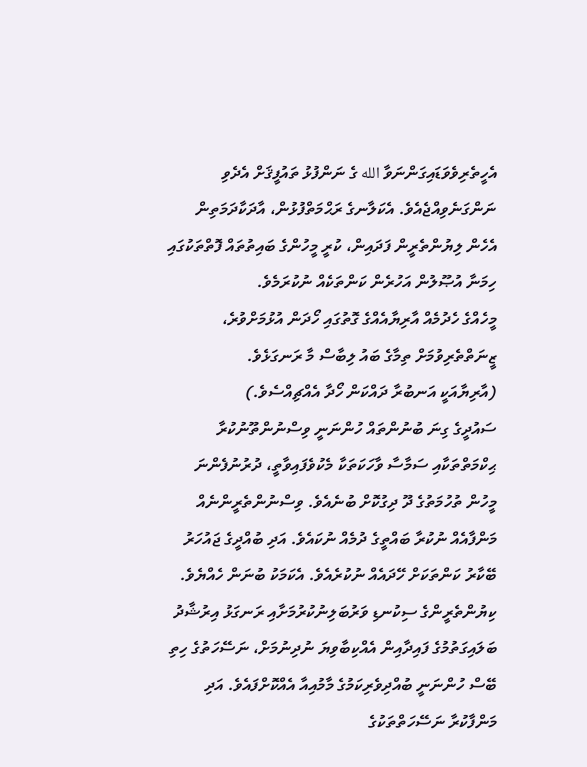އެހީތެރިވެވަޑައިގަންނަވާ الله ގެ ނަންފުޅު ތައުފީޤަށް އެދެވި ނަންގަނެވިއްޖެއެވެ. އެކަލާނގެ ރަޙްމަތްފުޅުން، އާދަކާދަމަތިން އެހެން ލިޔުންތެރީން ފަދައިން، ކުރީ މީހުންގެ ބައިތުތައް ފޮތްތަކުގައި ހިމަނާ އުޞޫލުން އަހުރެން ކަންތަކެއް ނުކުރަމެވެ.
މީހެއްގެ ހެދުމެއް އާރިޔާއެއްގެ ގޮތުގައި ހޯދަން އުޅުމަށްވުރެ،
ޒީނަތްތެރިވުމަށް ތިމާގެ ބައު ލިބާސް މާ ރަނގަޅެވެ.
(އާރިޔާއަކީ އަނބުރާ ދައްކަން ހޯދާ އެއްޗިއްސެވެ.)
ސައުދީގެ ގިނަ ބުނުންތައް ހުންނަނީ ވިސްނުންތޫނުކުރާ ޙިކްމަތްތަކާއި ސަމާސާ ވާހަކަތަކާ މެކުވެފައިވާތީ، ދުރުނުފެންނަ މީހުން ތުހުމަތުގެ ދޫ ދިގުކޮށް ބުނެއެވެ. ވިސްނުންތެރީންނެއް މަންފާއެއް ނުކުރާ ބައްތީގެ ދުމެއް ނުކައެވެ. އަދި ބުއްދީގެ ޖައުހަރު ބޭކާރު ކަންތަކަށް ހޭދައެއް ނުކުރެއެވެ. އެކަމަކު ބުނަން ހެއްޔެވެ. ކިޔުންތެރީންގެ ސިކުނޑި ވަރުބަލިނުކުރުމަށާއި ރަނގަޅު އިރުޝާދު ބަލައިގަތުމުގެ ފައިދާއިން އެއްކިބާވިޔަ ނުދިނުމަށް، ނަސޭހަތުގެ ހިތި ބޭސް ހުންނަނީ ބުއްދިވެރިކަމުގެ މާމުއިއާ އެއްކޮށްފައެވެ. އަދި މަންފާކުރާ ނަސޭހަތްތަކުގެ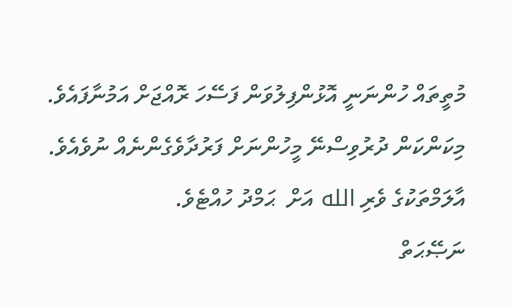މުތީތައް ހުންނަނީ އޮޅުންފިލުވަން ފަސޭހަ ރޮއްޖަށް އަމުނާފައެވެ. މިކަންކަން ދުރުވިސްނޭ މީހުންނަށް ފަރުދާވެގެންނެއް ނުވެއެވެ. އާލަމްތަކުގެ ވެރި الله އަށް  ޙަމްދު ހުއްޓެވެ.
ނަޞޭޙަތް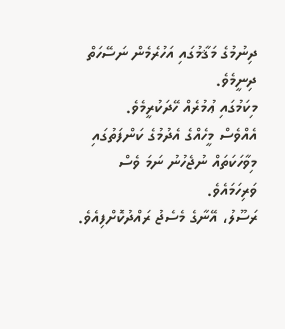ދިނުމުގެ މަޤާމުގައި އަހުރެމެން ނަސޭހަތް ދިނީމެވެ.
މިކަމުގައި ޢުމުރެއް ހޭދަކުރީމެވެ.
އެއްވެސް މީހެއްގެ އެދުމުގެ ކަންފަތުގައި މިވާހަކަތައް ނުޖެހުނު ނަމަ ވެސް ވަރިހަމައެވެ.
ރަސޫލު، އޭނާގެ މެސެޖު ރައްދުކޮށްފިއެވެ.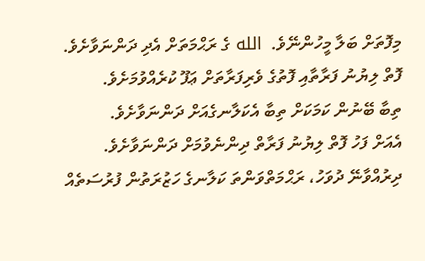މިފޮތަށް ބަލާ މީހުންނޭވެ.  الله ގެ ރަޙްމަތަށް އެދި ދަންނަވާށެވެ.
ފޮތް ލިޔުނު ފަރާތާއި ފޮތުގެ ވެރިފަރާތަށް ޢަފޫ ކުރެއްވުމަށެވެ.
ތިބާ ބޭނުން ކަމަކަށް ތިބާ އެކަލާނގެއަށް ދަންނަވާށެވެ.
އެއަށް ފަހު ފޮތް ލިޔުނު ފަރާތް ދިންނެވުމަށް ދަންނަވާށެވެ.
ދިރުއްވާނޭ ދުވަހު، ރަޙްމަތްވަންތަ ކަލާނގެ ހަޒުރަތުން ފުރުސަތެއް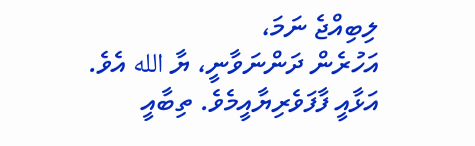ލިބިއްޖެ ނަމަ،
އަހުރެން ދަންނަވާނީ، ޔާ الله އެވެ.
އަޅާއީ ފާފަވެރިޔާއީމެވެ. ތިބާއީ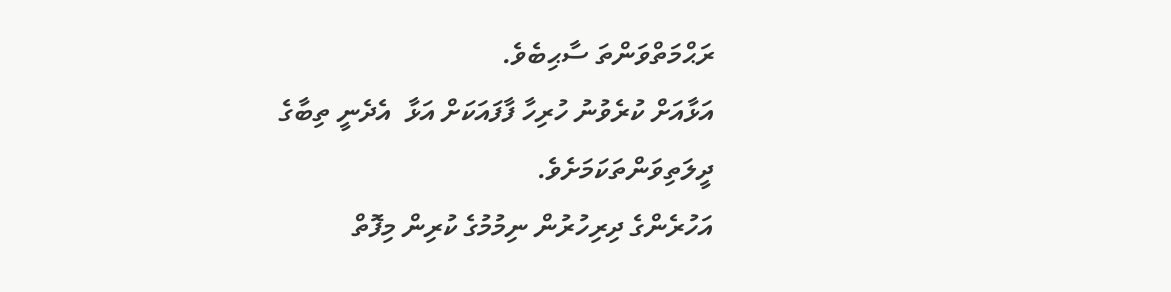ރަޙްމަތްވަންތަ ސާޙިބެވެ.
އަޅާއަށް ކުރެވުނު ހުރިހާ ފާފައަކަށް އަޅާ  އެދެނީ ތިބާގެ ދީލަތިވަންތަކަމަށެވެ.
އަހުރެންގެ ދިރިހުރުން ނިމުމުގެ ކުރިން މިފޮތް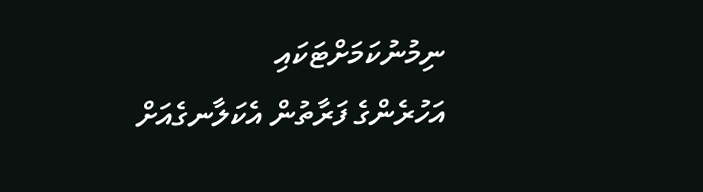ނިމުނުކަމަށްޓަކައި
އަހުރެންގެ ފަރާތުން އެކަލާނގެއަށް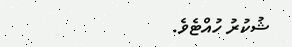ޝުކުރު ހުއްޓެވެ.